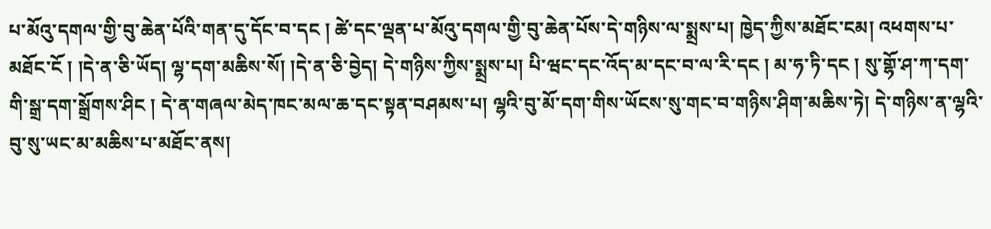པ་མོའུ་དགལ་གྱི་བུ་ཆེན་པོའི་གན་དུ་དོང་བ་དང ། ཚེ་དང་ལྡན་པ་མོའུ་དགལ་གྱི་བུ་ཆེན་པོས་དེ་གཉིས་ལ་སྨྲས་པ། ཁྱེད་ཀྱིས་མཐོང་ངམ། འཕགས་པ་མཐོང་ངོ ། །དེ་ན་ཅི་ཡོད། ལྷ་དག་མཆིས་སོ། །དེ་ན་ཅི་བྱེད། དེ་གཉིས་ཀྱིས་སྨྲས་པ། པི་ཝང་དང་འོད་མ་དང་བ་ལ་རི་དང ། མ་ཧ་ཏི་དང ། སུ་གྷོ་ཤ་ཀ་དག་གི་སྒྲ་དག་སྒྲོགས་ཤིང ། དེ་ན་གཞལ་མེད་ཁང་མལ་ཆ་དང་སྟན་བཤམས་པ། ལྷའི་བུ་མོ་དག་གིས་ཡོངས་སུ་གང་བ་གཉིས་ཤིག་མཆིས་ཏེ། དེ་གཉིས་ན་ལྷའི་བུ་སུ་ཡང་མ་མཆིས་པ་མཐོང་ནས།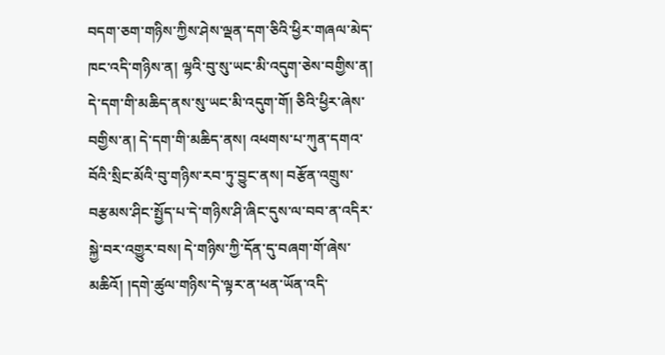བདག་ཅག་གཉིས་ཀྱིས་ཤེས་ལྡན་དག་ཅིའི་ཕྱིར་གཞལ་མེད་ཁང་འདི་གཉིས་ན། ལྷའི་བུ་སུ་ཡང་མི་འདུག་ཅེས་བགྱིས་ན། དེ་དག་གི་མཆིད་ནས་སུ་ཡང་མི་འདུག་གོ། ཅིའི་ཕྱིར་ཞེས་བགྱིས་ན། དེ་དག་གི་མཆིད་ནས། འཕགས་པ་ཀུན་དགའ་བོའི་སྲིང་མོའི་བུ་གཉིས་རབ་ཏུ་བྱུང་ནས། བརྩོན་འགྲུས་བརྩམས་ཤིང་སྤྱོད་པ་དེ་གཉིས་ཤི་ཞིང་དུས་ལ་བབ་ན་འདིར་སྐྱེ་བར་འགྱུར་བས། དེ་གཉིས་ཀྱི་དོན་དུ་བཞག་གོ་ཞེས་མཆིའོ། །དགེ་ཚུལ་གཉིས་དེ་ལྟར་ན་ཕན་ཡོན་འདི་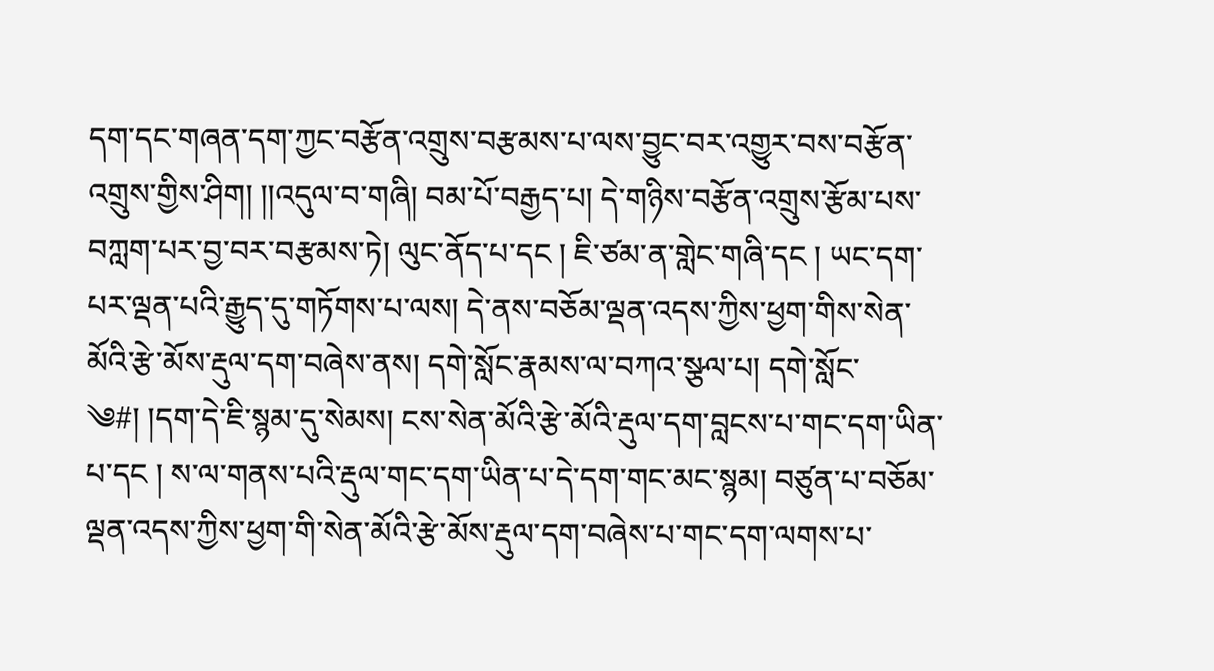དག་དང་གཞན་དག་ཀྱང་བརྩོན་འགྲུས་བརྩམས་པ་ལས་བྱུང་བར་འགྱུར་བས་བརྩོན་འགྲུས་གྱིས་ཤིག། །།འདུལ་བ་གཞི། བམ་པོ་བརྒྱད་པ། དེ་གཉིས་བརྩོན་འགྲུས་རྩོམ་པས་བཀླག་པར་བྱ་བར་བརྩམས་ཏེ། ལུང་ནོད་པ་དང ། ཇི་ཙམ་ན་གླེང་གཞི་དང ། ཡང་དག་པར་ལྡན་པའི་རྒྱུད་དུ་གཏོགས་པ་ལས། དེ་ནས་བཅོམ་ལྡན་འདས་ཀྱིས་ཕྱག་གིས་སེན་མོའི་རྩེ་མོས་རྡུལ་དག་བཞེས་ནས། དགེ་སློང་རྣམས་ལ་བཀའ་སྩལ་པ། དགེ་སློང་
༄#། །དག་དེ་ཇི་སྙམ་དུ་སེམས། ངས་སེན་མོའི་རྩེ་མོའི་རྡུལ་དག་བླངས་པ་གང་དག་ཡིན་པ་དང ། ས་ལ་གནས་པའི་རྡུལ་གང་དག་ཡིན་པ་དེ་དག་གང་མང་སྙམ། བཙུན་པ་བཅོམ་ལྡན་འདས་ཀྱིས་ཕྱག་གི་སེན་མོའི་རྩེ་མོས་རྡུལ་དག་བཞེས་པ་གང་དག་ལགས་པ་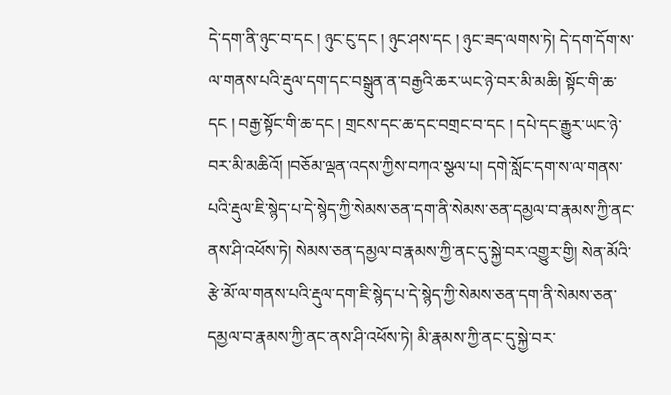དེ་དག་ནི་ཉུང་བ་དང ། ཉུང་ངུ་དང ། ཉུང་ཤས་དང ། ཉུང་ཟད་ལགས་ཏེ། དེ་དག་དོག་ས་ལ་གནས་པའི་རྡུལ་དག་དང་བསྒྲུན་ན་བརྒྱའི་ཆར་ཡང་ཉེ་བར་མི་མཆི། སྟོང་གི་ཆ་དང ། བརྒྱ་སྟོང་གི་ཆ་དང ། གྲངས་དང་ཆ་དང་བགྲང་བ་དང ། དཔེ་དང་རྒྱུར་ཡང་ཉེ་བར་མི་མཆིའོ། །བཅོམ་ལྡན་འདས་ཀྱིས་བཀའ་སྩལ་པ། དགེ་སློང་དག་ས་ལ་གནས་པའི་རྡུལ་ཇི་སྙེད་པ་དེ་སྙེད་ཀྱི་སེམས་ཅན་དག་ནི་སེམས་ཅན་དམྱལ་བ་རྣམས་ཀྱི་ནང་ནས་ཤི་འཕོས་ཏེ། སེམས་ཅན་དམྱལ་བ་རྣམས་ཀྱི་ནང་དུ་སྐྱེ་བར་འགྱུར་གྱི། སེན་མོའི་རྩེ་མོ་ལ་གནས་པའི་རྡུལ་དག་ཇི་སྙེད་པ་དེ་སྙེད་ཀྱི་སེམས་ཅན་དག་ནི་སེམས་ཅན་དམྱལ་བ་རྣམས་ཀྱི་ནང་ནས་ཤི་འཕོས་ཏེ། མི་རྣམས་ཀྱི་ནང་དུ་སྐྱེ་བར་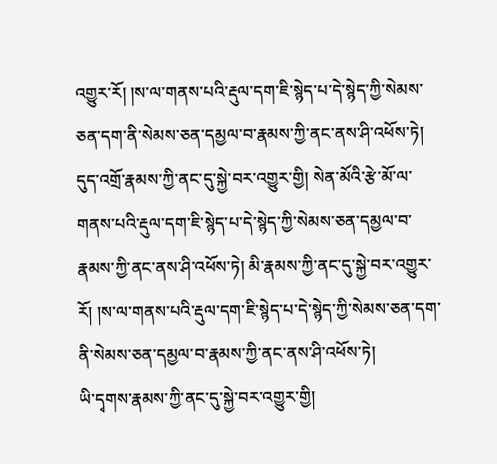འགྱུར་རོ། །ས་ལ་གནས་པའི་རྡུལ་དག་ཇི་སྙེད་པ་དེ་སྙེད་ཀྱི་སེམས་ཅན་དག་ནི་སེམས་ཅན་དམྱལ་བ་རྣམས་ཀྱི་ནང་ནས་ཤི་འཕོས་ཏེ། དུད་འགྲོ་རྣམས་ཀྱི་ནང་དུ་སྐྱེ་བར་འགྱུར་གྱི། སེན་མོའི་རྩེ་མོ་ལ་གནས་པའི་རྡུལ་དག་ཇི་སྙེད་པ་དེ་སྙེད་ཀྱི་སེམས་ཅན་དམྱལ་བ་རྣམས་ཀྱི་ནང་ནས་ཤི་འཕོས་ཏེ། མི་རྣམས་ཀྱི་ནང་དུ་སྐྱེ་བར་འགྱུར་རོ། །ས་ལ་གནས་པའི་རྡུལ་དག་ཇི་སྙེད་པ་དེ་སྙེད་ཀྱི་སེམས་ཅན་དག་ནི་སེམས་ཅན་དམྱལ་བ་རྣམས་ཀྱི་ནང་ནས་ཤི་འཕོས་ཏེ།
ཡི་དྭགས་རྣམས་ཀྱི་ནང་དུ་སྐྱེ་བར་འགྱུར་གྱི།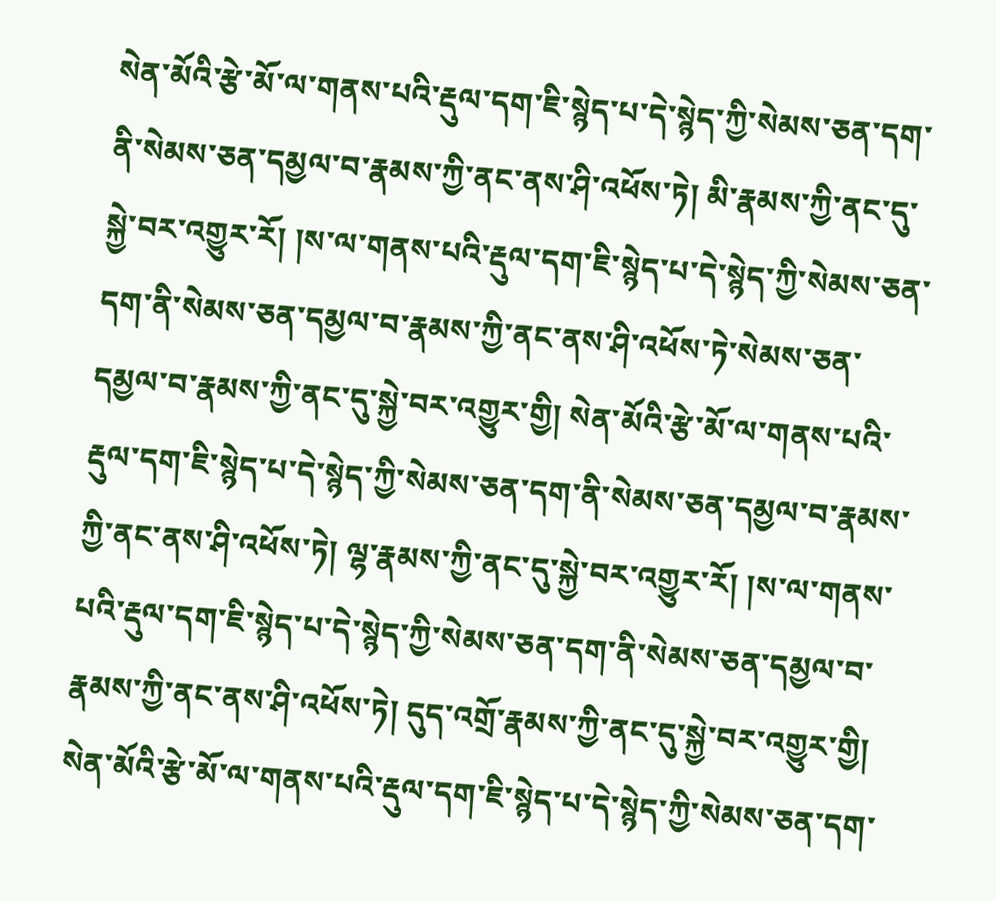སེན་མོའི་རྩེ་མོ་ལ་གནས་པའི་རྡུལ་དག་ཇི་སྙེད་པ་དེ་སྙེད་ཀྱི་སེམས་ཅན་དག་ནི་སེམས་ཅན་དམྱལ་བ་རྣམས་ཀྱི་ནང་ནས་ཤི་འཕོས་ཏེ། མི་རྣམས་ཀྱི་ནང་དུ་སྐྱེ་བར་འགྱུར་རོ། །ས་ལ་གནས་པའི་རྡུལ་དག་ཇི་སྙེད་པ་དེ་སྙེད་ཀྱི་སེམས་ཅན་དག་ནི་སེམས་ཅན་དམྱལ་བ་རྣམས་ཀྱི་ནང་ནས་ཤི་འཕོས་ཏེ་སེམས་ཅན་དམྱལ་བ་རྣམས་ཀྱི་ནང་དུ་སྐྱེ་བར་འགྱུར་གྱི། སེན་མོའི་རྩེ་མོ་ལ་གནས་པའི་རྡུལ་དག་ཇི་སྙེད་པ་དེ་སྙེད་ཀྱི་སེམས་ཅན་དག་ནི་སེམས་ཅན་དམྱལ་བ་རྣམས་ཀྱི་ནང་ནས་ཤི་འཕོས་ཏེ། ལྷ་རྣམས་ཀྱི་ནང་དུ་སྐྱེ་བར་འགྱུར་རོ། །ས་ལ་གནས་པའི་རྡུལ་དག་ཇི་སྙེད་པ་དེ་སྙེད་ཀྱི་སེམས་ཅན་དག་ནི་སེམས་ཅན་དམྱལ་བ་རྣམས་ཀྱི་ནང་ནས་ཤི་འཕོས་ཏེ། དུད་འགྲོ་རྣམས་ཀྱི་ནང་དུ་སྐྱེ་བར་འགྱུར་གྱི། སེན་མོའི་རྩེ་མོ་ལ་གནས་པའི་རྡུལ་དག་ཇི་སྙེད་པ་དེ་སྙེད་ཀྱི་སེམས་ཅན་དག་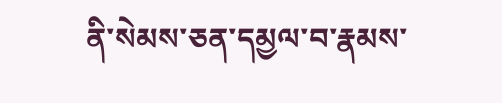ནི་སེམས་ཅན་དམྱལ་བ་རྣམས་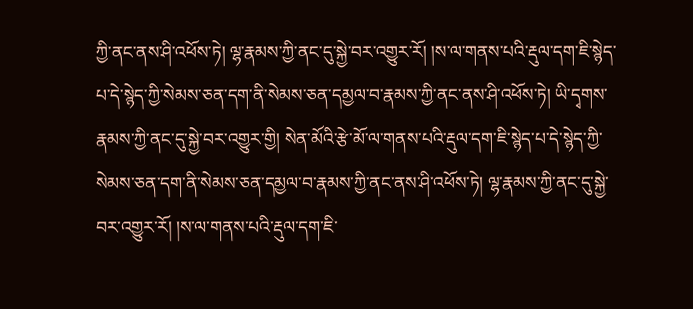ཀྱི་ནང་ནས་ཤི་འཕོས་ཏེ། ལྷ་རྣམས་ཀྱི་ནང་དུ་སྐྱེ་བར་འགྱུར་རོ། །ས་ལ་གནས་པའི་རྡུལ་དག་ཇི་སྙེད་པ་དེ་སྙེད་ཀྱི་སེམས་ཅན་དག་ནི་སེམས་ཅན་དམྱལ་བ་རྣམས་ཀྱི་ནང་ནས་ཤི་འཕོས་ཏེ། ཡི་དྭགས་རྣམས་ཀྱི་ནང་དུ་སྐྱེ་བར་འགྱུར་གྱི། སེན་མོའི་རྩེ་མོ་ལ་གནས་པའི་རྡུལ་དག་ཇི་སྙེད་པ་དེ་སྙེད་ཀྱི་སེམས་ཅན་དག་ནི་སེམས་ཅན་དམྱལ་བ་རྣམས་ཀྱི་ནང་ནས་ཤི་འཕོས་ཏེ། ལྷ་རྣམས་ཀྱི་ནང་དུ་སྐྱེ་བར་འགྱུར་རོ། །ས་ལ་གནས་པའི་རྡུལ་དག་ཇི་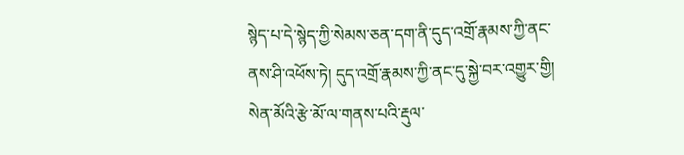སྙེད་པ་དེ་སྙེད་ཀྱི་སེམས་ཅན་དག་ནི་དུད་འགྲོ་རྣམས་ཀྱི་ནང་ནས་ཤི་འཕོས་ཏེ། དུད་འགྲོ་རྣམས་ཀྱི་ནང་དུ་སྐྱེ་བར་འགྱུར་གྱི། སེན་མོའི་རྩེ་མོ་ལ་གནས་པའི་རྡུལ་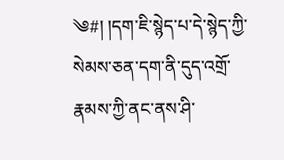༄#། །དག་ཇི་སྙེད་པ་དེ་སྙེད་ཀྱི་སེམས་ཅན་དག་ནི་དུད་འགྲོ་རྣམས་ཀྱི་ནང་ནས་ཤི་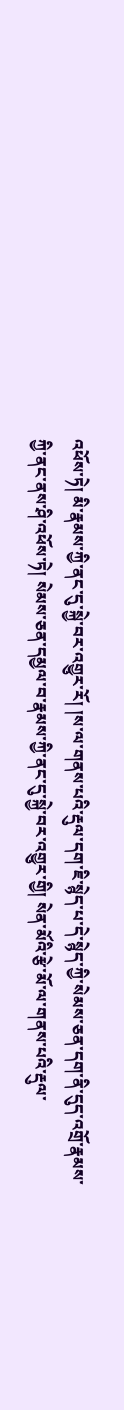འཕོས་ཏེ། མི་རྣམས་ཀྱི་ནང་དུ་སྐྱེ་བར་འགྱུར་རོ། །ས་ལ་གནས་པའི་རྡུལ་དག་ཇི་སྙེད་པ་དེ་སྙེད་ཀྱི་སེམས་ཅན་དག་ནི་དུད་འགྲོ་རྣམས་ཀྱི་ནང་ནས་ཤི་འཕོས་ཏེ། སེམས་ཅན་དམྱལ་བ་རྣམས་ཀྱི་ནང་དུ་སྐྱེ་བར་འགྱུར་གྱི། སེན་མོའི་རྩེ་མོ་ལ་གནས་པའི་རྡུལ་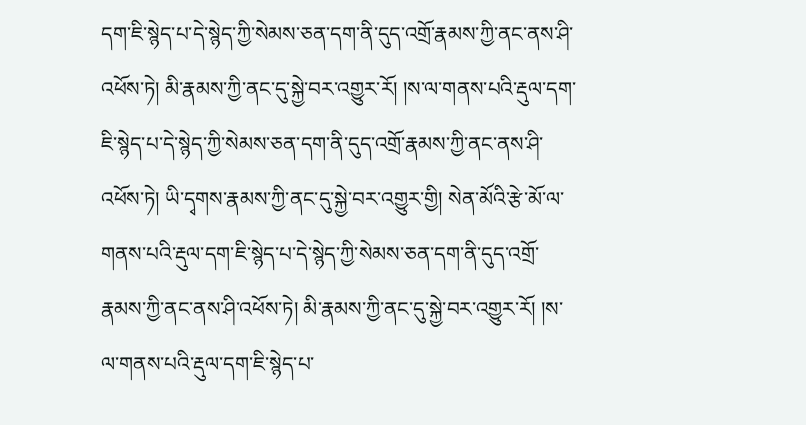དག་ཇི་སྙེད་པ་དེ་སྙེད་ཀྱི་སེམས་ཅན་དག་ནི་དུད་འགྲོ་རྣམས་ཀྱི་ནང་ནས་ཤི་འཕོས་ཏེ། མི་རྣམས་ཀྱི་ནང་དུ་སྐྱེ་བར་འགྱུར་རོ། །ས་ལ་གནས་པའི་རྡུལ་དག་ཇི་སྙེད་པ་དེ་སྙེད་ཀྱི་སེམས་ཅན་དག་ནི་དུད་འགྲོ་རྣམས་ཀྱི་ནང་ནས་ཤི་འཕོས་ཏེ། ཡི་དྭགས་རྣམས་ཀྱི་ནང་དུ་སྐྱེ་བར་འགྱུར་གྱི། སེན་མོའི་རྩེ་མོ་ལ་གནས་པའི་རྡུལ་དག་ཇི་སྙེད་པ་དེ་སྙེད་ཀྱི་སེམས་ཅན་དག་ནི་དུད་འགྲོ་རྣམས་ཀྱི་ནང་ནས་ཤི་འཕོས་ཏེ། མི་རྣམས་ཀྱི་ནང་དུ་སྐྱེ་བར་འགྱུར་རོ། །ས་ལ་གནས་པའི་རྡུལ་དག་ཇི་སྙེད་པ་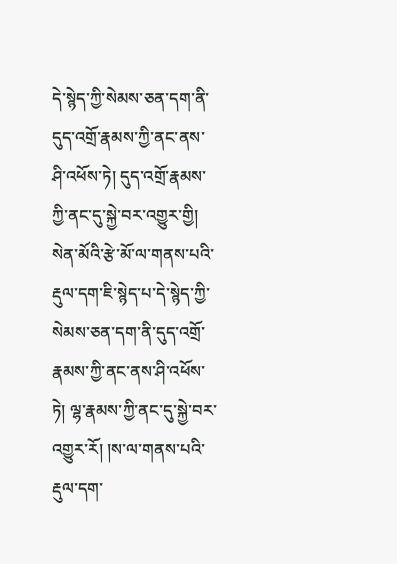དེ་སྙེད་ཀྱི་སེམས་ཅན་དག་ནི་དུད་འགྲོ་རྣམས་ཀྱི་ནང་ནས་ཤི་འཕོས་ཏེ། དུད་འགྲོ་རྣམས་ཀྱི་ནང་དུ་སྐྱེ་བར་འགྱུར་གྱི། སེན་མོའི་རྩེ་མོ་ལ་གནས་པའི་རྡུལ་དག་ཇི་སྙེད་པ་དེ་སྙེད་ཀྱི་སེམས་ཅན་དག་ནི་དུད་འགྲོ་རྣམས་ཀྱི་ནང་ནས་ཤི་འཕོས་ཏེ། ལྷ་རྣམས་ཀྱི་ནང་དུ་སྐྱེ་བར་འགྱུར་རོ། །ས་ལ་གནས་པའི་རྡུལ་དག་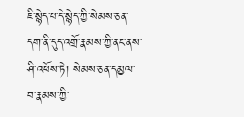ཇི་སྙེད་པ་དེ་སྙེད་ཀྱི་སེམས་ཅན་དག་ནི་དུད་འགྲོ་རྣམས་ཀྱི་ནང་ནས་ཤི་འཕོས་ཏེ། སེམས་ཅན་དམྱལ་བ་རྣམས་ཀྱི་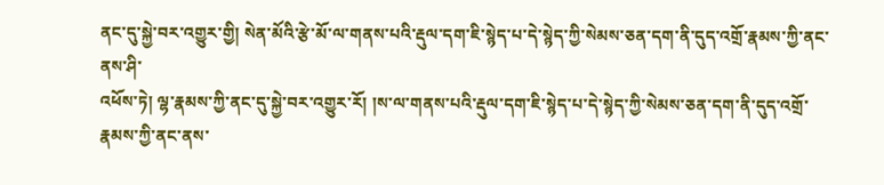ནང་དུ་སྐྱེ་བར་འགྱུར་གྱི། སེན་མོའི་རྩེ་མོ་ལ་གནས་པའི་རྡུལ་དག་ཇི་སྙེད་པ་དེ་སྙེད་ཀྱི་སེམས་ཅན་དག་ནི་དུད་འགྲོ་རྣམས་ཀྱི་ནང་ནས་ཤི་
འཕོས་ཏེ། ལྷ་རྣམས་ཀྱི་ནང་དུ་སྐྱེ་བར་འགྱུར་རོ། །ས་ལ་གནས་པའི་རྡུལ་དག་ཇི་སྙེད་པ་དེ་སྙེད་ཀྱི་སེམས་ཅན་དག་ནི་དུད་འགྲོ་རྣམས་ཀྱི་ནང་ནས་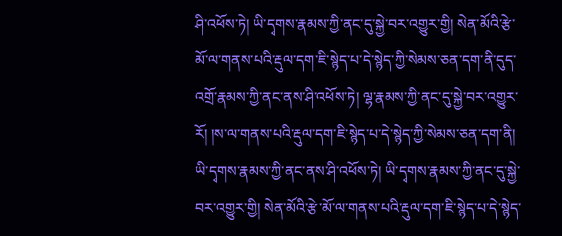ཤི་འཕོས་ཏེ། ཡི་དྭགས་རྣམས་ཀྱི་ནང་དུ་སྐྱེ་བར་འགྱུར་གྱི། སེན་མོའི་རྩེ་མོ་ལ་གནས་པའི་རྡུལ་དག་ཇི་སྙེད་པ་དེ་སྙེད་ཀྱི་སེམས་ཅན་དག་ནི་དུད་འགྲོ་རྣམས་ཀྱི་ནང་ནས་ཤི་འཕོས་ཏེ། ལྷ་རྣམས་ཀྱི་ནང་དུ་སྐྱེ་བར་འགྱུར་རོ། །ས་ལ་གནས་པའི་རྡུལ་དག་ཇི་སྙེད་པ་དེ་སྙེད་ཀྱི་སེམས་ཅན་དག་ནི། ཡི་དྭགས་རྣམས་ཀྱི་ནང་ནས་ཤི་འཕོས་ཏེ། ཡི་དྭགས་རྣམས་ཀྱི་ནང་དུ་སྐྱེ་བར་འགྱུར་གྱི། སེན་མོའི་རྩེ་མོ་ལ་གནས་པའི་རྡུལ་དག་ཇི་སྙེད་པ་དེ་སྙེད་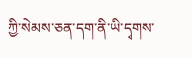ཀྱི་སེམས་ཅན་དག་ནི་ཡི་དྭགས་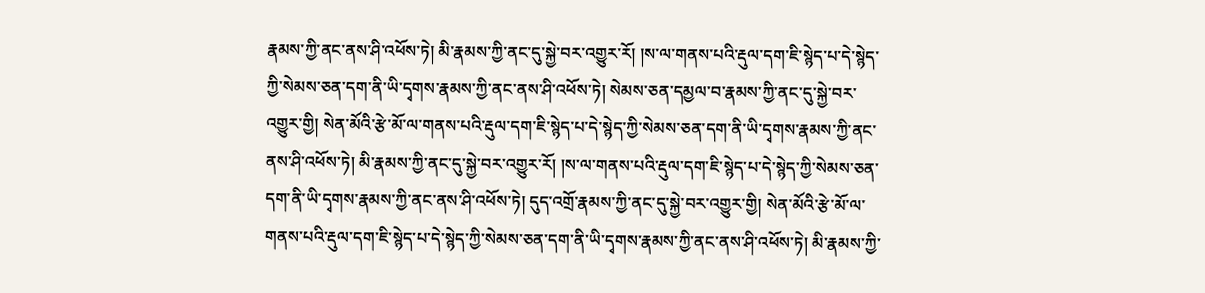རྣམས་ཀྱི་ནང་ནས་ཤི་འཕོས་ཏེ། མི་རྣམས་ཀྱི་ནང་དུ་སྐྱེ་བར་འགྱུར་རོ། །ས་ལ་གནས་པའི་རྡུལ་དག་ཇི་སྙེད་པ་དེ་སྙེད་ཀྱི་སེམས་ཅན་དག་ནི་ཡི་དྭགས་རྣམས་ཀྱི་ནང་ནས་ཤི་འཕོས་ཏེ། སེམས་ཅན་དམྱལ་བ་རྣམས་ཀྱི་ནང་དུ་སྐྱེ་བར་འགྱུར་གྱི། སེན་མོའི་རྩེ་མོ་ལ་གནས་པའི་རྡུལ་དག་ཇི་སྙེད་པ་དེ་སྙེད་ཀྱི་སེམས་ཅན་དག་ནི་ཡི་དྭགས་རྣམས་ཀྱི་ནང་ནས་ཤི་འཕོས་ཏེ། མི་རྣམས་ཀྱི་ནང་དུ་སྐྱེ་བར་འགྱུར་རོ། །ས་ལ་གནས་པའི་རྡུལ་དག་ཇི་སྙེད་པ་དེ་སྙེད་ཀྱི་སེམས་ཅན་དག་ནི་ཡི་དྭགས་རྣམས་ཀྱི་ནང་ནས་ཤི་འཕོས་ཏེ། དུད་འགྲོ་རྣམས་ཀྱི་ནང་དུ་སྐྱེ་བར་འགྱུར་གྱི། སེན་མོའི་རྩེ་མོ་ལ་གནས་པའི་རྡུལ་དག་ཇི་སྙེད་པ་དེ་སྙེད་ཀྱི་སེམས་ཅན་དག་ནི་ཡི་དྭགས་རྣམས་ཀྱི་ནང་ནས་ཤི་འཕོས་ཏེ། མི་རྣམས་ཀྱི་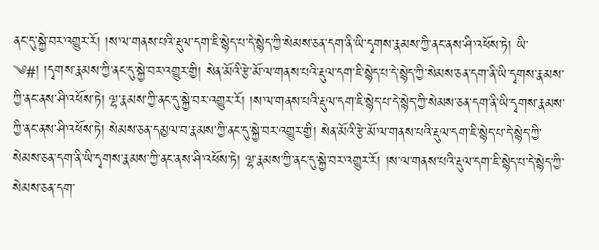ནང་དུ་སྐྱེ་བར་འགྱུར་རོ། །ས་ལ་གནས་པའི་རྡུལ་དག་ཇི་སྙེད་པ་དེ་སྙེད་ཀྱི་སེམས་ཅན་དག་ནི་ཡི་དྭགས་རྣམས་ཀྱི་ནང་ནས་ཤི་འཕོས་ཏེ། ཡི་
༄#། །དྭགས་རྣམས་ཀྱི་ནང་དུ་སྐྱེ་བར་འགྱུར་གྱི། སེན་མོའི་རྩེ་མོ་ལ་གནས་པའི་རྡུལ་དག་ཇི་སྙེད་པ་དེ་སྙེད་ཀྱི་སེམས་ཅན་དག་ནི་ཡི་དྭགས་རྣམས་ཀྱི་ནང་ནས་ཤི་འཕོས་ཏེ། ལྷ་རྣམས་ཀྱི་ནང་དུ་སྐྱེ་བར་འགྱུར་རོ། །ས་ལ་གནས་པའི་རྡུལ་དག་ཇི་སྙེད་པ་དེ་སྙེད་ཀྱི་སེམས་ཅན་དག་ནི་ཡི་དྭགས་རྣམས་ཀྱི་ནང་ནས་ཤི་འཕོས་ཏེ། སེམས་ཅན་དམྱལ་བ་རྣམས་ཀྱི་ནང་དུ་སྐྱེ་བར་འགྱུར་གྱི། སེན་མོའི་རྩེ་མོ་ལ་གནས་པའི་རྡུལ་དག་ཇི་སྙེད་པ་དེ་སྙེད་ཀྱི་སེམས་ཅན་དག་ནི་ཡི་དྭགས་རྣམས་ཀྱི་ནང་ནས་ཤི་འཕོས་ཏེ། ལྷ་རྣམས་ཀྱི་ནང་དུ་སྐྱེ་བར་འགྱུར་རོ། །ས་ལ་གནས་པའི་རྡུལ་དག་ཇི་སྙེད་པ་དེ་སྙེད་ཀྱི་སེམས་ཅན་དག་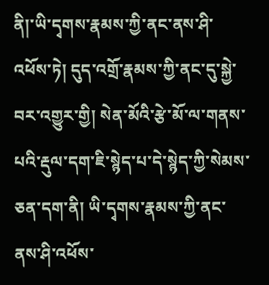ནི།་ཡི་དྭགས་རྣམས་ཀྱི་ནང་ནས་ཤི་འཕོས་ཏེ། དུད་འགྲོ་རྣམས་ཀྱི་ནང་དུ་སྐྱེ་བར་འགྱུར་གྱི། སེན་མོའི་རྩེ་མོ་ལ་གནས་པའི་རྡུལ་དག་ཇི་སྙེད་པ་དེ་སྙེད་ཀྱི་སེམས་ཅན་དག་ནི། ཡི་དྭགས་རྣམས་ཀྱི་ནང་ནས་ཤི་འཕོས་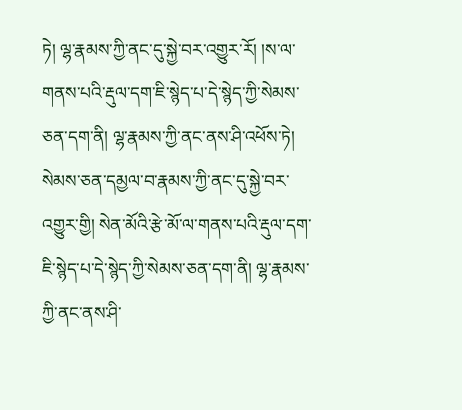ཏེ། ལྷ་རྣམས་ཀྱི་ནང་དུ་སྐྱེ་བར་འགྱུར་རོ། །ས་ལ་གནས་པའི་རྡུལ་དག་ཇི་སྙེད་པ་དེ་སྙེད་ཀྱི་སེམས་ཅན་དག་ནི། ལྷ་རྣམས་ཀྱི་ནང་ནས་ཤི་འཕོས་ཏེ། སེམས་ཅན་དམྱལ་བ་རྣམས་ཀྱི་ནང་དུ་སྐྱེ་བར་འགྱུར་གྱི། སེན་མོའི་རྩེ་མོ་ལ་གནས་པའི་རྡུལ་དག་ཇི་སྙེད་པ་དེ་སྙེད་ཀྱི་སེམས་ཅན་དག་ནི། ལྷ་རྣམས་ཀྱི་ནང་ནས་ཤི་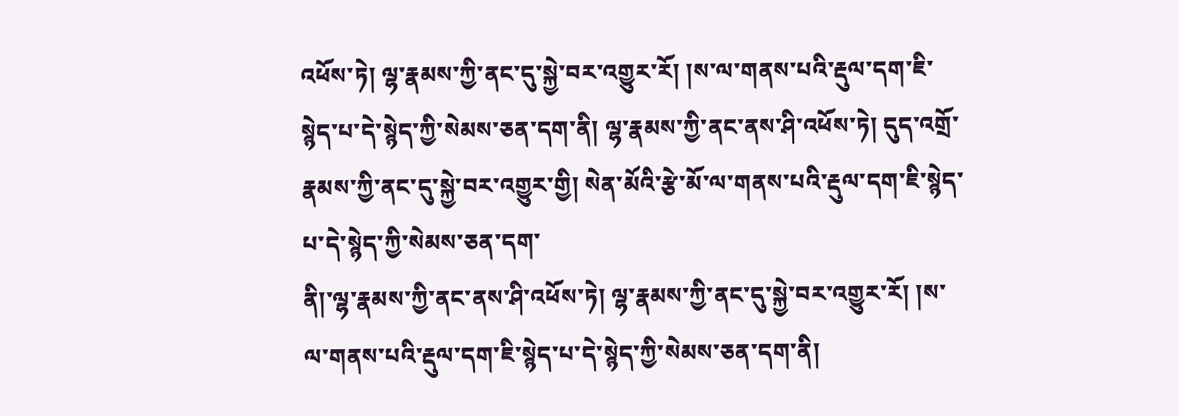འཕོས་ཏེ། ལྷ་རྣམས་ཀྱི་ནང་དུ་སྐྱེ་བར་འགྱུར་རོ། །ས་ལ་གནས་པའི་རྡུལ་དག་ཇི་སྙེད་པ་དེ་སྙེད་ཀྱི་སེམས་ཅན་དག་ནི། ལྷ་རྣམས་ཀྱི་ནང་ནས་ཤི་འཕོས་ཏེ། དུད་འགྲོ་རྣམས་ཀྱི་ནང་དུ་སྐྱེ་བར་འགྱུར་གྱི། སེན་མོའི་རྩེ་མོ་ལ་གནས་པའི་རྡུལ་དག་ཇི་སྙེད་པ་དེ་སྙེད་ཀྱི་སེམས་ཅན་དག་
ནི།་ལྷ་རྣམས་ཀྱི་ནང་ནས་ཤི་འཕོས་ཏེ། ལྷ་རྣམས་ཀྱི་ནང་དུ་སྐྱེ་བར་འགྱུར་རོ། །ས་ལ་གནས་པའི་རྡུལ་དག་ཇི་སྙེད་པ་དེ་སྙེད་ཀྱི་སེམས་ཅན་དག་ནི།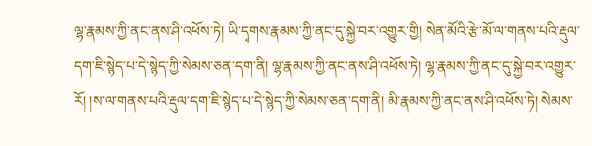ལྷ་རྣམས་ཀྱི་ནང་ནས་ཤི་འཕོས་ཏེ། ཡི་དྭགས་རྣམས་ཀྱི་ནང་དུ་སྐྱེ་བར་འགྱུར་གྱི། སེན་མོའི་རྩེ་མོ་ལ་གནས་པའི་རྡུལ་དག་ཇི་སྙེད་པ་དེ་སྙེད་ཀྱི་སེམས་ཅན་དག་ནི། ལྷ་རྣམས་ཀྱི་ནང་ནས་ཤི་འཕོས་ཏེ། ལྷ་རྣམས་ཀྱི་ནང་དུ་སྐྱེ་བར་འགྱུར་རོ། །ས་ལ་གནས་པའི་རྡུལ་དག་ཇི་སྙེད་པ་དེ་སྙེད་ཀྱི་སེམས་ཅན་དག་ནི། མི་རྣམས་ཀྱི་ནང་ནས་ཤི་འཕོས་ཏེ། སེམས་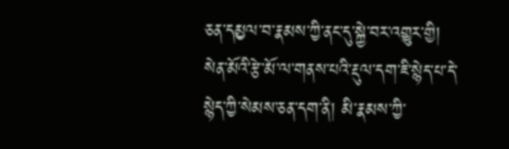ཅན་དམྱལ་བ་རྣམས་ཀྱི་ནང་དུ་སྐྱེ་བར་འགྱུར་གྱི། སེན་མོའི་རྩེ་མོ་ལ་གནས་པའི་རྡུལ་དག་ཇི་སྙེད་པ་དེ་སྙེད་ཀྱི་སེམས་ཅན་དག་ནི། མི་རྣམས་ཀྱི་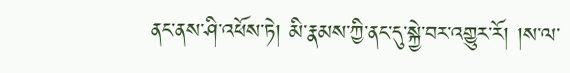ནང་ནས་ཤི་འཕོས་ཏེ། མི་རྣམས་ཀྱི་ནང་དུ་སྐྱེ་བར་འགྱུར་རོ། །ས་ལ་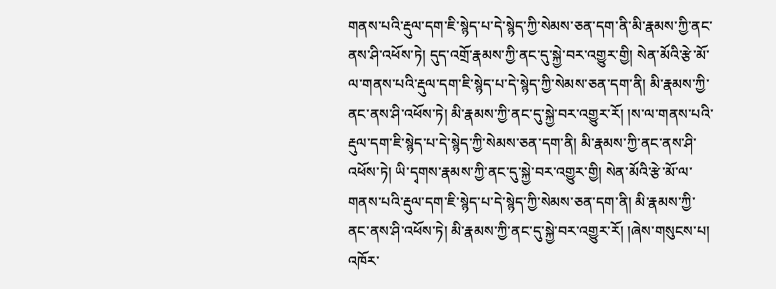གནས་པའི་རྡུལ་དག་ཇི་སྙེད་པ་དེ་སྙེད་ཀྱི་སེམས་ཅན་དག་ནི་མི་རྣམས་ཀྱི་ནང་ནས་ཤི་འཕོས་ཏེ། དུད་འགྲོ་རྣམས་ཀྱི་ནང་དུ་སྐྱེ་བར་འགྱུར་གྱི། སེན་མོའི་རྩེ་མོ་ལ་གནས་པའི་རྡུལ་དག་ཇི་སྙེད་པ་དེ་སྙེད་ཀྱི་སེམས་ཅན་དག་ནི། མི་རྣམས་ཀྱི་ནང་ནས་ཤི་འཕོས་ཏེ། མི་རྣམས་ཀྱི་ནང་དུ་སྐྱེ་བར་འགྱུར་རོ། །ས་ལ་གནས་པའི་རྡུལ་དག་ཇི་སྙེད་པ་དེ་སྙེད་ཀྱི་སེམས་ཅན་དག་ནི། མི་རྣམས་ཀྱི་ནང་ནས་ཤི་འཕོས་ཏེ། ཡི་དྭགས་རྣམས་ཀྱི་ནང་དུ་སྐྱེ་བར་འགྱུར་གྱི། སེན་མོའི་རྩེ་མོ་ལ་གནས་པའི་རྡུལ་དག་ཇི་སྙེད་པ་དེ་སྙེད་ཀྱི་སེམས་ཅན་དག་ནི། མི་རྣམས་ཀྱི་ནང་ནས་ཤི་འཕོས་ཏེ། མི་རྣམས་ཀྱི་ནང་དུ་སྐྱེ་བར་འགྱུར་རོ། །ཞེས་གསུངས་པ། འཁོར་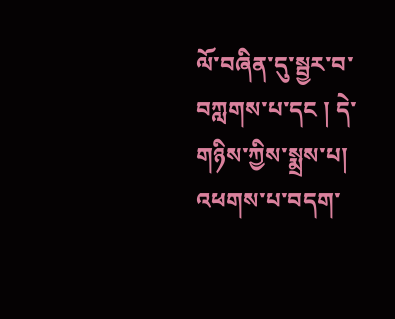ལོ་བཞིན་དུ་སྦྱར་བ་བཀླགས་པ་དང ། དེ་གཉིས་ཀྱིས་སྨྲས་པ། འཕགས་པ་བདག་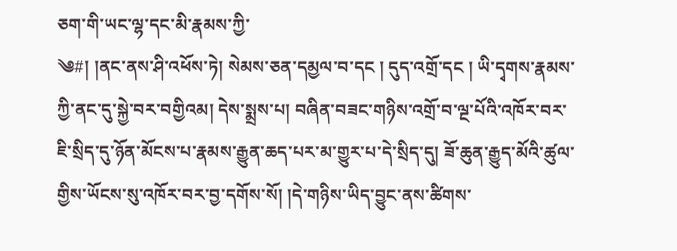ཅག་གི་ཡང་ལྷ་དང་མི་རྣམས་ཀྱི་
༄#། །ནང་ནས་ཤི་འཕོས་ཏེ། སེམས་ཅན་དམྱལ་བ་དང ། དུད་འགྲོ་དང ། ཡི་དྭགས་རྣམས་ཀྱི་ནང་དུ་སྐྱེ་བར་བགྱིའམ། དེས་སྨྲས་པ། བཞིན་བཟང་གཉིས་འགྲོ་བ་ལྔ་པོའི་འཁོར་བར་ཇི་སྲིད་དུ་ཉོན་མོངས་པ་རྣམས་རྒྱུན་ཆད་པར་མ་གྱུར་པ་དེ་སྲིད་དུ། ཟོ་ཆུན་རྒྱུད་མོའི་ཚུལ་གྱིས་ཡོངས་སུ་འཁོར་བར་བྱ་དགོས་སོ། །དེ་གཉིས་ཡིད་བྱུང་ནས་ཚིགས་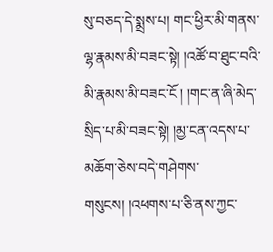སུ་བཅད་དེ་སྨྲས་པ། གང་ཕྱིར་མི་གནས་ལྷ་རྣམས་མི་བཟང་སྟེ། །འཚོ་བ་ཐུང་བའི་མི་རྣམས་མི་བཟང་ངོ ། །གང་ན་ཞི་མེད་སྲིད་པ་མི་བཟང་སྟེ། །མྱ་ངན་འདས་པ་མཆོག་ཅེས་བདེ་གཤེགས་གསུངས། །འཕགས་པ་ཅི་ནས་ཀྱང་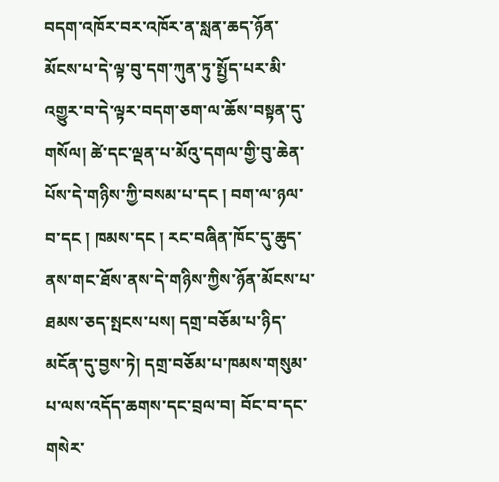བདག་འཁོར་བར་འཁོར་ན་སླན་ཆད་ཉོན་མོངས་པ་དེ་ལྟ་བུ་དག་ཀུན་ཏུ་སྤྱོད་པར་མི་འགྱུར་བ་དེ་ལྟར་བདག་ཅག་ལ་ཆོས་བསྟན་དུ་གསོལ། ཚེ་དང་ལྡན་པ་མོའུ་དགལ་གྱི་བུ་ཆེན་པོས་དེ་གཉིས་ཀྱི་བསམ་པ་དང ། བག་ལ་ཉལ་བ་དང ། ཁམས་དང ། རང་བཞིན་ཁོང་དུ་ཆུད་ནས་གང་ཐོས་ནས་དེ་གཉིས་ཀྱིས་ཉོན་མོངས་པ་ཐམས་ཅད་སྤངས་པས། དགྲ་བཅོམ་པ་ཉིད་མངོན་དུ་བྱས་ཏེ། དགྲ་བཅོམ་པ་ཁམས་གསུམ་པ་ལས་འདོད་ཆགས་དང་བྲལ་བ། བོང་བ་དང་གསེར་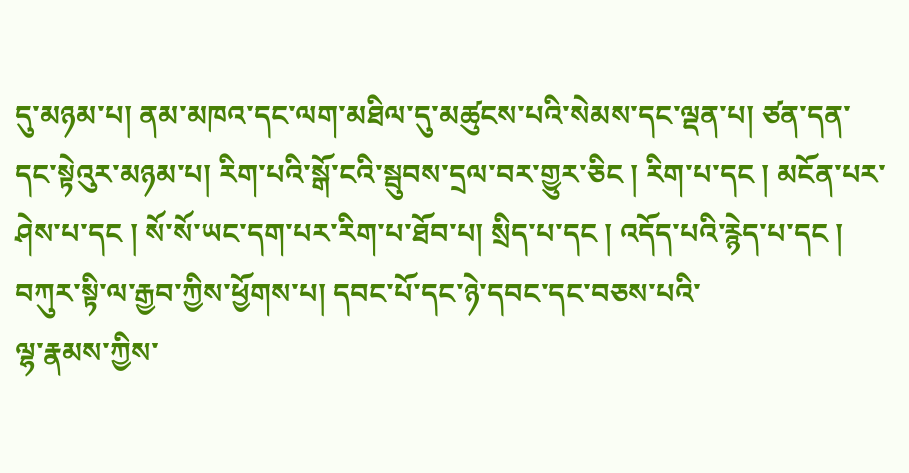དུ་མཉམ་པ། ནམ་མཁའ་དང་ལག་མཐིལ་དུ་མཚུངས་པའི་སེམས་དང་ལྡན་པ། ཙན་དན་དང་སྟེའུར་མཉམ་པ། རིག་པའི་སྒོ་ངའི་སྦུབས་དྲལ་བར་གྱུར་ཅིང ། རིག་པ་དང ། མངོན་པར་ཤེས་པ་དང ། སོ་སོ་ཡང་དག་པར་རིག་པ་ཐོབ་པ། སྲིད་པ་དང ། འདོད་པའི་རྙེད་པ་དང ། བཀུར་སྟི་ལ་རྒྱབ་ཀྱིས་ཕྱོགས་པ། དབང་པོ་དང་ཉེ་དབང་དང་བཅས་པའི་
ལྷ་རྣམས་ཀྱིས་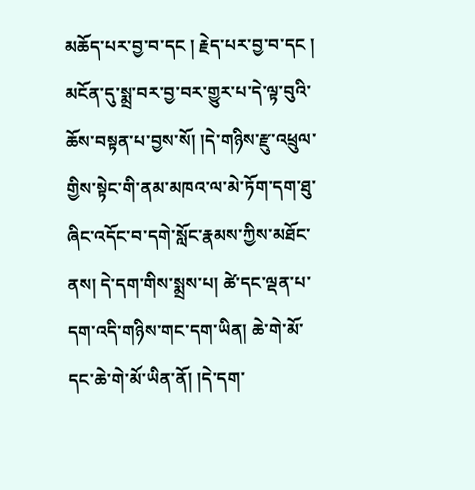མཆོད་པར་བྱ་བ་དང ། རྗེད་པར་བྱ་བ་དང ། མངོན་དུ་སྨྲ་བར་བྱ་བར་གྱུར་པ་དེ་ལྟ་བུའི་ཆོས་བསྟན་པ་བྱས་སོ། །དེ་གཉིས་རྫུ་འཕྲུལ་གྱིས་སྟེང་གི་ནམ་མཁའ་ལ་མེ་ཏོག་དག་ཐུ་ཞིང་འདོང་བ་དགེ་སློང་རྣམས་ཀྱིས་མཐོང་ནས། དེ་དག་གིས་སྨྲས་པ། ཚེ་དང་ལྡན་པ་དག་འདི་གཉིས་གང་དག་ཡིན། ཆེ་གེ་མོ་དང་ཆེ་གེ་མོ་ཡིན་ནོ། །དེ་དག་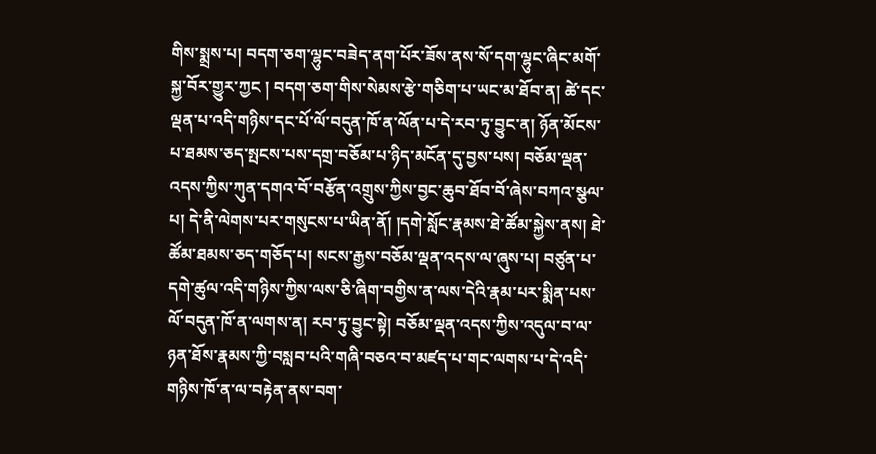གིས་སྨྲས་པ། བདག་ཅག་ལྷུང་བཟེད་ནག་པོར་ཟོས་ནས་སོ་དག་ལྷུང་ཞིང་མགོ་སྐྱ་བོར་གྱུར་ཀྱང ། བདག་ཅག་གིས་སེམས་རྩེ་གཅིག་པ་ཡང་མ་ཐོབ་ན། ཚེ་དང་ལྡན་པ་འདི་གཉིས་དང་པོ་ལོ་བདུན་ཁོ་ན་ལོན་པ་དེ་རབ་ཏུ་བྱུང་ན། ཉོན་མོངས་པ་ཐམས་ཅད་སྤངས་པས་དགྲ་བཅོམ་པ་ཉིད་མངོན་དུ་བྱས་པས། བཅོམ་ལྡན་འདས་ཀྱིས་ཀུན་དགའ་བོ་བརྩོན་འགྲུས་ཀྱིས་བྱང་ཆུབ་ཐོབ་བོ་ཞེས་བཀའ་སྩལ་པ། དེ་ནི་ལེགས་པར་གསུངས་པ་ཡིན་ནོ། །དགེ་སློང་རྣམས་ཐེ་ཚོམ་སྐྱེས་ནས། ཐེ་ཚོམ་ཐམས་ཅད་གཅོད་པ། སངས་རྒྱས་བཅོམ་ལྡན་འདས་ལ་ཞུས་པ། བཙུན་པ་དགེ་ཚུལ་འདི་གཉིས་ཀྱིས་ལས་ཅི་ཞིག་བགྱིས་ན་ལས་དེའི་རྣམ་པར་སྨིན་པས་ལོ་བདུན་ཁོ་ན་ལགས་ན། རབ་ཏུ་བྱུང་སྟེ། བཅོམ་ལྡན་འདས་ཀྱིས་འདུལ་བ་ལ་ཉན་ཐོས་རྣམས་ཀྱི་བསླབ་པའི་གཞི་བཅའ་བ་མཛད་པ་གང་ལགས་པ་དེ་འདི་གཉིས་ཁོ་ན་ལ་བརྟེན་ནས་བག་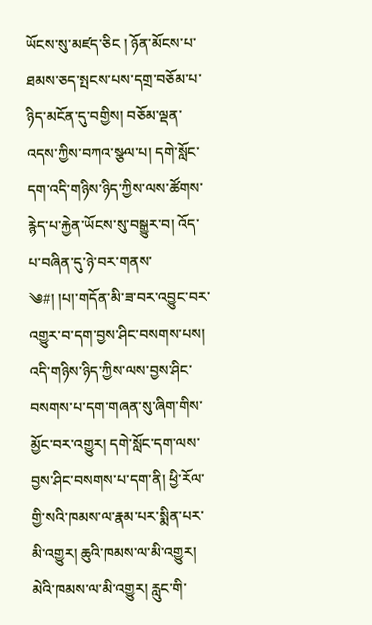ཡོངས་སུ་མཛད་ཅིང ། ཉོན་མོངས་པ་ཐམས་ཅད་སྤངས་པས་དགྲ་བཅོམ་པ་ཉིད་མངོན་དུ་བགྱིས། བཅོམ་ལྡན་འདས་ཀྱིས་བཀའ་སྩལ་པ། དགེ་སློང་དག་འདི་གཉིས་ཉིད་ཀྱིས་ལས་ཚོགས་རྙེད་པ་རྐྱེན་ཡོངས་སུ་བསྒྱུར་བ། འོད་པ་བཞིན་དུ་ཉེ་བར་གནས་
༄#། །པ།་གདོན་མི་ཟ་བར་འབྱུང་བར་འགྱུར་བ་དག་བྱས་ཤིང་བསགས་པས། འདི་གཉིས་ཉིད་ཀྱིས་ལས་བྱས་ཤིང་བསགས་པ་དག་གཞན་སུ་ཞིག་གིས་མྱོང་བར་འགྱུར། དགེ་སློང་དག་ལས་བྱས་ཤིང་བསགས་པ་དག་ནི། ཕྱི་རོལ་གྱི་སའི་ཁམས་ལ་རྣམ་པར་སྨིན་པར་མི་འགྱུར། ཆུའི་ཁམས་ལ་མི་འགྱུར། མེའི་ཁམས་ལ་མི་འགྱུར། རླུང་གི་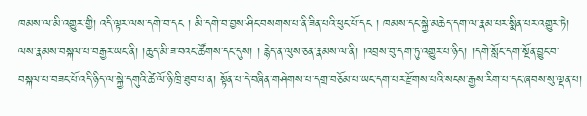ཁམས་ལ་མི་འགྱུར་གྱི། འདི་ལྟར་ལས་དགེ་བ་དང ། མི་དགེ་བ་བྱས་ཤིང་བསགས་པ་ནི་ཟིན་པའི་ཕུང་པོ་དང ། ཁམས་དང་སྐྱེ་མཆེད་དག་ལ་རྣམ་པར་སྨིན་པར་འགྱུར་ཏེ། ལས་རྣམས་བསྐལ་པ་བརྒྱར་ཡང་ནི། །ཆུད་མི་ཟ་བའང་ཚོགས་དང་དུས། ། རྙེད་ན་ལུས་ཅན་རྣམས་ལ་ནི། །འབྲས་བུ་དག་ཏུ་འགྱུར་པ་ཉིད། །དགེ་སློང་དག་སྔོན་བྱུང་བ་བསྐལ་པ་བཟང་པོ་འདི་ཉིད་ལ་སྐྱེ་དགུའི་ཚེ་ལོ་ཉི་ཁྲི་ཐུབ་པ་ན། སྟོན་པ་དེ་བཞིན་གཤེགས་པ་དགྲ་བཅོམ་པ་ཡང་དག་པར་རྫོགས་པའི་སངས་རྒྱས་རིག་པ་དང་ཞབས་སུ་ལྡན་པ།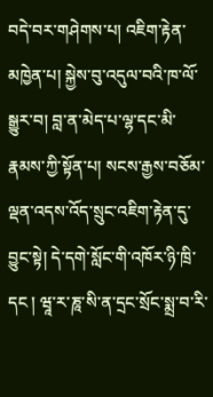བདེ་བར་གཤེགས་པ། འཇིག་རྟེན་མཁྱེན་པ། སྐྱེས་བུ་འདུལ་བའི་ཁ་ལོ་སྒྱུར་བ། བླ་ན་མེད་པ་ལྷ་དང་མི་རྣམས་ཀྱི་སྟོན་པ། སངས་རྒྱས་བཅོམ་ལྡན་འདས་འོད་སྲུང་འཇིག་རྟེན་དུ་བྱུང་སྟེ། དེ་དགེ་སློང་གི་འཁོར་ཉི་ཁྲི་དང ། ཝཱ་ར་ཎཱ་སི་ན་དྲང་སྲོང་སྨྲ་བ་རི་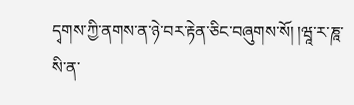དྭགས་ཀྱི་ནགས་ན་ཉེ་བར་རྟེན་ཅིང་བཞུགས་སོ། །ཝཱ་ར་ཎཱ་སི་ན་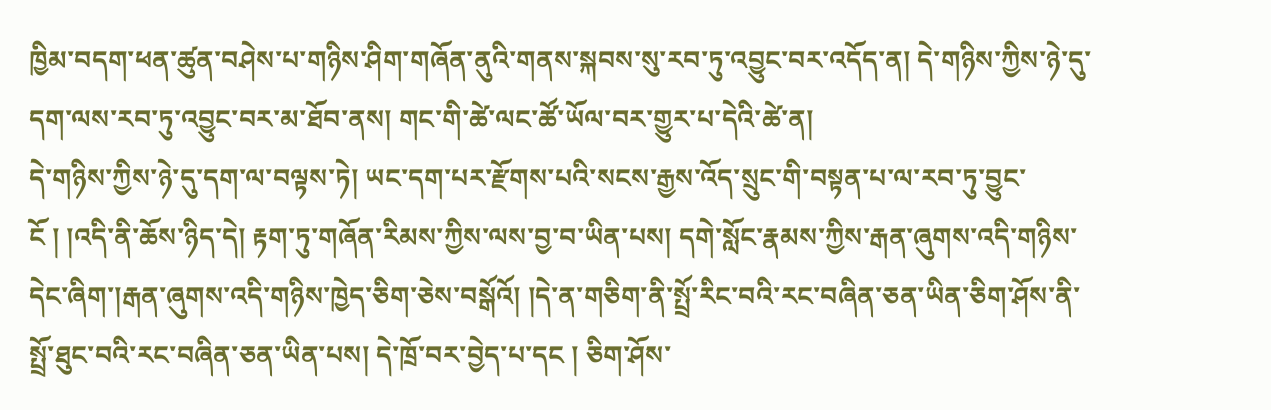ཁྱིམ་བདག་ཕན་ཚུན་བཤེས་པ་གཉིས་ཤིག་གཞོན་ནུའི་གནས་སྐབས་སུ་རབ་ཏུ་འབྱུང་བར་འདོད་ན། དེ་གཉིས་ཀྱིས་ཉེ་དུ་དག་ལས་རབ་ཏུ་འབྱུང་བར་མ་ཐོབ་ནས། གང་གི་ཚེ་ལང་ཚོ་ཡོལ་བར་གྱུར་པ་དེའི་ཚེ་ན།
དེ་གཉིས་ཀྱིས་ཉེ་དུ་དག་ལ་བལྟས་ཏེ། ཡང་དག་པར་རྫོགས་པའི་སངས་རྒྱས་འོད་སྲུང་གི་བསྟན་པ་ལ་རབ་ཏུ་བྱུང་ངོ ། །འདི་ནི་ཆོས་ཉིད་དེ། རྟག་ཏུ་གཞོན་རིམས་ཀྱིས་ལས་བྱ་བ་ཡིན་པས། དགེ་སློང་རྣམས་ཀྱིས་རྒན་ཞུགས་འདི་གཉིས་དེང་ཞིག་།རྒན་ཞུགས་འདི་གཉིས་ཁྱེད་ཅིག་ཅེས་བསྒོའོ། །དེ་ན་གཅིག་ནི་སྤྲོ་རིང་བའི་རང་བཞིན་ཅན་ཡིན་ཅིག་ཤོས་ནི་སྤྲོ་ཐུང་བའི་རང་བཞིན་ཅན་ཡིན་པས། དེ་ཁྲོ་བར་བྱེད་པ་དང ། ཅིག་ཤོས་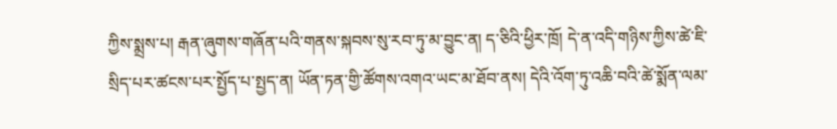ཀྱིས་སྨྲས་པ། རྒན་ཞུགས་གཞོན་པའི་གནས་སྐབས་སུ་རབ་ཏུ་མ་བྱུང་ན། ད་ཅིའི་ཕྱིར་ཁྲོ། དེ་ན་འདི་གཉིས་ཀྱིས་ཚེ་ཇི་སྲིད་པར་ཚངས་པར་སྤྱོད་པ་སྤྱད་ན། ཡོན་ཏན་གྱི་ཚོགས་འགའ་ཡང་མ་ཐོབ་ནས། དེའི་འོག་ཏུ་འཆི་བའི་ཚེ་སྨོན་ལམ་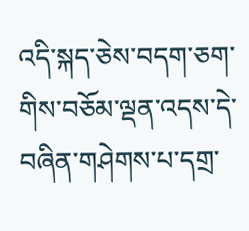འདི་སྐད་ཅེས་བདག་ཅག་གིས་བཅོམ་ལྡན་འདས་དེ་བཞིན་གཤེགས་པ་དགྲ་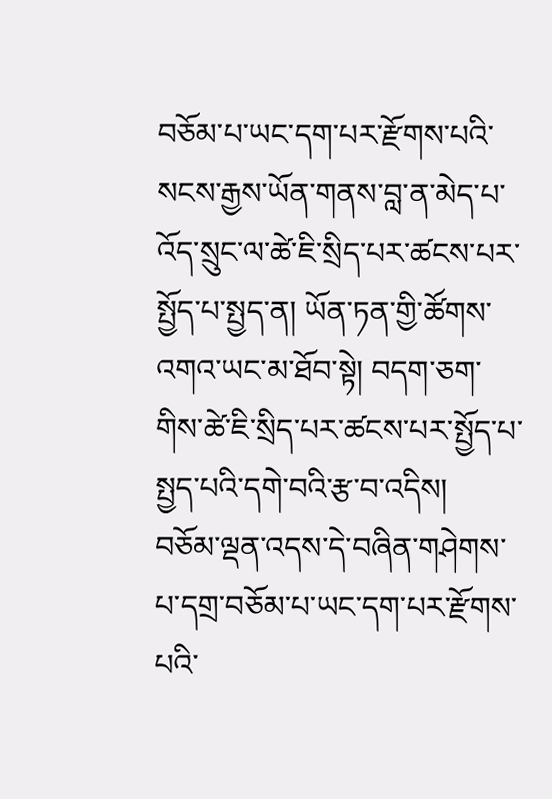བཅོམ་པ་ཡང་དག་པར་རྫོགས་པའི་སངས་རྒྱས་ཡོན་གནས་བླ་ན་མེད་པ་འོད་སྲུང་ལ་ཚེ་ཇི་སྲིད་པར་ཚངས་པར་སྤྱོད་པ་སྤྱད་ན། ཡོན་ཏན་གྱི་ཚོགས་འགའ་ཡང་མ་ཐོབ་སྟེ། བདག་ཅག་གིས་ཚེ་ཇི་སྲིད་པར་ཚངས་པར་སྤྱོད་པ་སྤྱད་པའི་དགེ་བའི་རྩ་བ་འདིས། བཅོམ་ལྡན་འདས་དེ་བཞིན་གཤེགས་པ་དགྲ་བཅོམ་པ་ཡང་དག་པར་རྫོགས་པའི་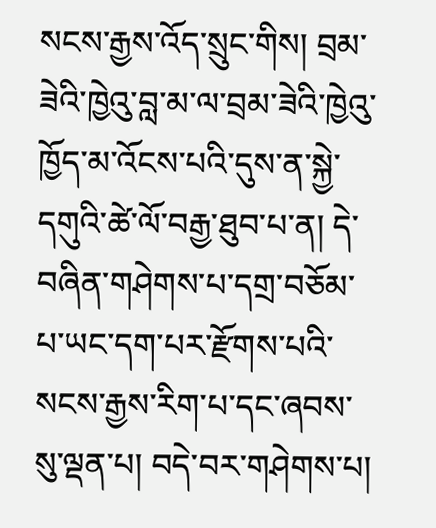སངས་རྒྱས་འོད་སྲུང་གིས། བྲམ་ཟེའི་ཁྱེའུ་བླ་མ་ལ་བྲམ་ཟེའི་ཁྱེའུ་ཁྱོད་མ་འོངས་པའི་དུས་ན་སྐྱེ་དགུའི་ཚེ་ལོ་བརྒྱ་ཐུབ་པ་ན། དེ་བཞིན་གཤེགས་པ་དགྲ་བཅོམ་པ་ཡང་དག་པར་རྫོགས་པའི་སངས་རྒྱས་རིག་པ་དང་ཞབས་སུ་ལྡན་པ། བདེ་བར་གཤེགས་པ།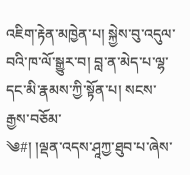འཇིག་རྟེན་མཁྱེན་པ། སྐྱེས་བུ་འདུལ་བའི་ཁ་ལོ་སྒྱུར་བ། བླ་ན་མེད་པ་ལྷ་དང་མི་རྣམས་ཀྱི་སྟོན་པ། སངས་རྒྱས་བཅོམ་
༄#། །ལྡན་འདས་ཤཱཀྱ་ཐུབ་པ་ཞེས་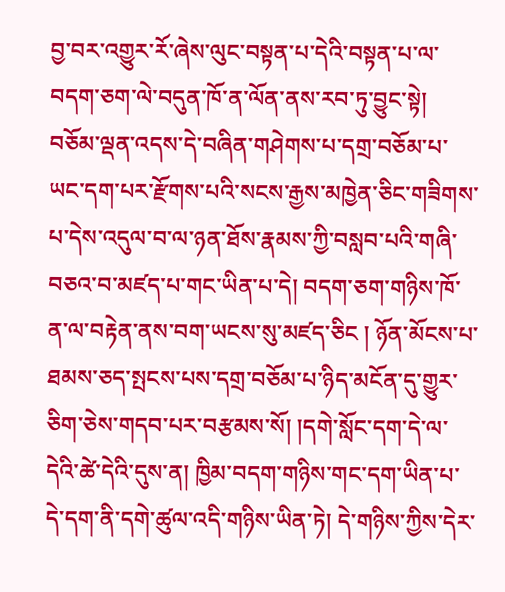བྱ་བར་འགྱུར་རོ་ཞེས་ལུང་བསྟན་པ་དེའི་བསྟན་པ་ལ་བདག་ཅག་ལེ་བདུན་ཁོ་ན་ལོན་ནས་རབ་ཏུ་བྱུང་སྟེ། བཅོམ་ལྡན་འདས་དེ་བཞིན་གཤེགས་པ་དགྲ་བཅོམ་པ་ཡང་དག་པར་རྫོགས་པའི་སངས་རྒྱས་མཁྱེན་ཅིང་གཟིགས་པ་དེས་འདུལ་བ་ལ་ཉན་ཐོས་རྣམས་ཀྱི་བསླབ་པའི་གཞི་བཅའ་བ་མཛད་པ་གང་ཡིན་པ་དེ། བདག་ཅག་གཉིས་ཁོ་ན་ལ་བརྟེན་ནས་བག་ཡངས་སུ་མཛད་ཅིང ། ཉོན་མོངས་པ་ཐམས་ཅད་སྤངས་པས་དགྲ་བཅོམ་པ་ཉིད་མངོན་དུ་གྱུར་ཅིག་ཅེས་གདབ་པར་བརྩམས་སོ། །དགེ་སློང་དག་དེ་ལ་དེའི་ཚེ་དེའི་དུས་ན། ཁྱིམ་བདག་གཉིས་གང་དག་ཡིན་པ་དེ་དག་ནི་དགེ་ཚུལ་འདི་གཉིས་ཡིན་ཏེ། དེ་གཉིས་ཀྱིས་དེར་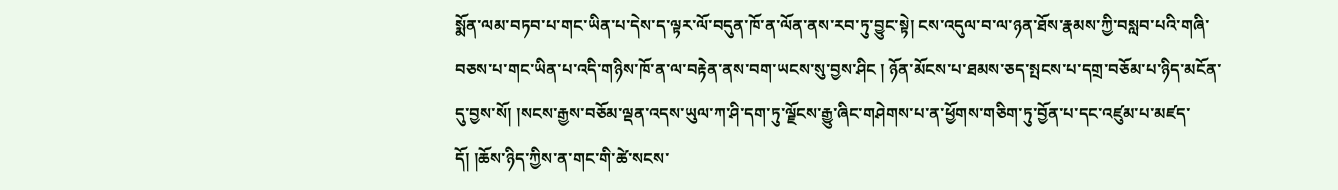སྨོན་ལམ་བཏབ་པ་གང་ཡིན་པ་དེས་ད་ལྟར་ལོ་བདུན་ཁོ་ན་ལོན་ནས་རབ་ཏུ་བྱུང་སྟེ། ངས་འདུལ་བ་ལ་ཉན་ཐོས་རྣམས་ཀྱི་བསླབ་པའི་གཞི་བཅས་པ་གང་ཡིན་པ་འདི་གཉིས་ཁོ་ན་ལ་བརྟེན་ནས་བག་ཡངས་སུ་བྱས་ཤིང ། ཉོན་མོངས་པ་ཐམས་ཅད་སྤངས་པ་དགྲ་བཅོམ་པ་ཉིད་མངོན་དུ་བྱས་སོ། །སངས་རྒྱས་བཅོམ་ལྡན་འདས་ཡུལ་ཀ་ཤི་དག་ཏུ་ལྗོངས་རྒྱུ་ཞིང་གཤེགས་པ་ན་ཕྱོགས་གཅིག་ཏུ་བྱོན་པ་དང་འཛུམ་པ་མཛད་དོ། །ཆོས་ཉིད་ཀྱིས་ན་གང་གི་ཚེ་སངས་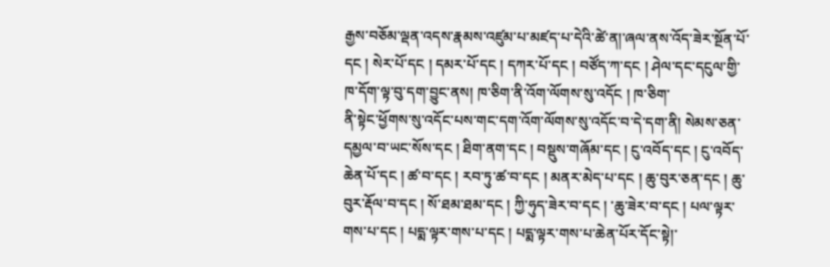རྒྱས་བཅོམ་ལྡན་འདས་རྣམས་འཛུམ་པ་མཛད་པ་དེའི་ཚེ་ན།་ཞལ་ནས་འོད་ཟེར་སྔོན་པོ་དང ། སེར་པོ་དང ། དམར་པོ་དང ། དཀར་པོ་དང ། བཙོད་ཀ་དང ། ཤེལ་དང་དངུལ་གྱི་ཁ་དོག་ལྟ་བུ་དག་བྱུང་ནས། ཁ་ཅིག་ནི་འོག་ལོགས་སུ་འདོང ། ཁ་ཅིག་
ནི་སྟེང་ཕྱོགས་སུ་འདོང་པས་གང་དག་འོག་ལོགས་སུ་འདོང་བ་དེ་དག་ནི། སེམས་ཅན་དམྱལ་བ་ཡང་སོས་དང ། ཐིག་ནག་དང ། བསྡུས་གཞོམ་དང ། ངུ་འབོད་དང ། ངུ་འབོད་ཆེན་པོ་དང ། ཚ་བ་དང ། རབ་ཏུ་ཚ་བ་དང ། མནར་མེད་པ་དང ། ཆུ་བུར་ཅན་དང ། ཆུ་བུར་རྡོལ་བ་དང ། སོ་ཐམ་ཐམ་དང ། ཀྱི་ཧུད་ཟེར་བ་དང ། ་ཆུ་ཟེར་བ་དང ། པལ་ལྟར་གས་པ་དང ། པདྨ་ལྟར་གས་པ་དང ། པདྨ་ལྟར་གས་པ་ཆེན་པོར་དོང་སྟེ།་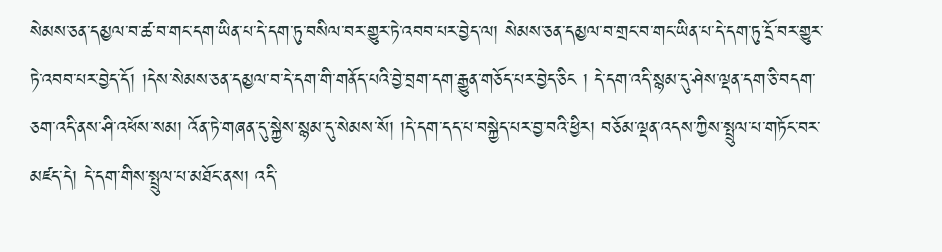སེམས་ཅན་དམྱལ་བ་ཚ་བ་གང་དག་ཡིན་པ་དེ་དག་ཏུ་བསིལ་བར་གྱུར་ཏེ་འབབ་པར་བྱེད་ལ། སེམས་ཅན་དམྱལ་བ་གྲང་བ་གང་ཡིན་པ་དེ་དག་ཏུ་དྲོ་བར་གྱུར་ཏེ་འབབ་པར་བྱེད་དོ། །དེས་སེམས་ཅན་དམྱལ་བ་དེ་དག་གི་གནོད་པའི་བྱེ་བྲག་དག་རྒྱུན་གཅོད་པར་བྱེད་ཅིང ། དེ་དག་འདི་སྙམ་དུ་ཤེས་ལྡན་དག་ཅི་བདག་ཅག་འདི་ནས་ཤི་འཕོས་སམ། འོན་ཏེ་གཞན་དུ་སྐྱེས་སྙམ་དུ་སེམས་སོ། །དེ་དག་དད་པ་བསྐྱེད་པར་བྱ་བའི་ཕྱིར། བཅོམ་ལྡན་འདས་ཀྱིས་སྤྲུལ་པ་གཏོང་བར་མཛད་དེ། དེ་དག་གིས་སྤྲུལ་པ་མཐོང་ནས། འདི་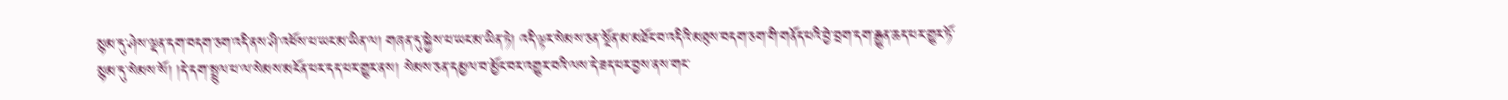སྙམ་དུ་ཤེས་ལྡན་དག་བདག་ཅག་འདི་ནས་ཤི་འཕོས་པ་ཡང་མ་ཡིན་ལ། གཞན་དུ་སྐྱེས་པ་ཡང་མ་ཡིན་ཏེ། འདི་ལྟར་སེམས་ཅན་སྔོན་མ་མཐོང་བ་འདིའི་མཐུས་བདག་ཅག་གི་གནོད་པའི་བྱེ་བྲག་དག་རྒྱུན་ཆད་པར་གྱུར་ཏོ་སྙམ་དུ་སེམས་སོ། །དེ་དག་སྤྲུལ་པ་ལ་སེམས་མངོན་པར་དད་པར་གྱུར་ནས། སེམས་ཅན་དམྱལ་བ་མྱོང་བར་འགྱུར་བའི་ལས་དེ་ཟད་པར་བྱས་ནས་གང་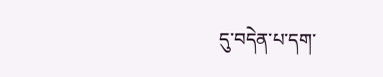དུ་བདེན་པ་དག་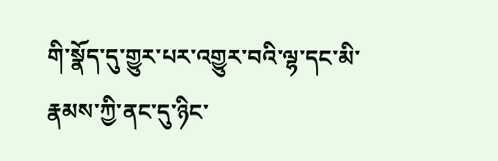གི་སྣོད་དུ་གྱུར་པར་འགྱུར་བའི་ལྷ་དང་མི་རྣམས་ཀྱི་ནང་དུ་ཉིང་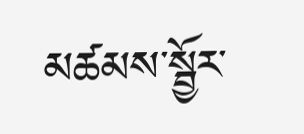མཚམས་སྦྱོར་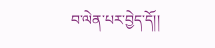བ་ལེན་པར་བྱེད་དོ།།